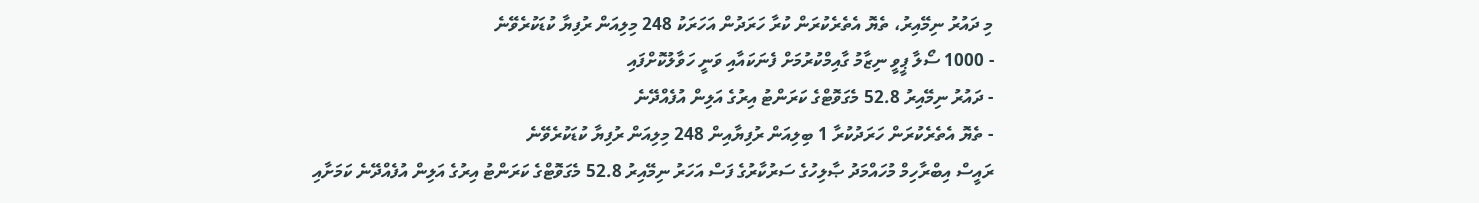މި ދައުރު ނިމޭއިރު، ތެޔޮ އެތެރެކުރަން ކުރާ ހަރަދުން އަހަރަކު 248 މިލިއަން ރުފިޔާ ކުޑަކުރެވޭނެ
- 1000 ސޯލާ ޕީވީ ނިޒާމު ގާއިމްކުރުމަށް ފެނަކައާއި ވަނީ ހަވާލުކޮށްފައި
- ދައުރު ނިމޭއިރު 52.8 މެގަވޮޓްގެ ކަރަންޓު އިރުގެ އަލިން އުފެއްދޭނެ
- ތެޔޮ އެތެރެކުރަން ހަރަދުކުރާ 1 ބިލިއަން ރުފިޔާއިން 248 މިލިއަން ރުފިޔާ ކުޑަކުރެވޭނެ
ރައީސް އިބްރާހިމް މުހައްމަދު ޞާލިހުގެ ސަރުކާރުގެ ފަސް އަހަރު ނިމޭއިރު 52.8 މެގަވޮޓްގެ ކަރަންޓު އިރުގެ އަލިން އުފެއްދޭނެ ކަމަށާއި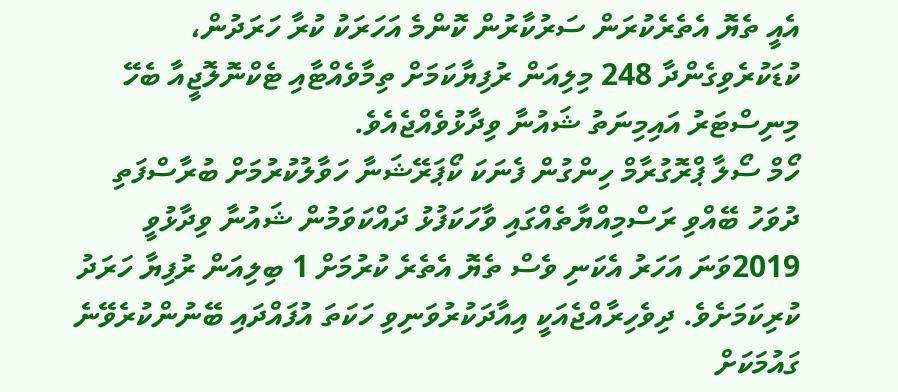އެއީ ތެޔޮ އެތެރެކުރަން ސަރުކާރުން ކޮންމެ އަހަރަކު ކުރާ ހަރަދުން، ކުޑަކުރެވިގެންދާ 248 މިލިއަން ރުފިޔާކަމަށް ތިމާވެއްޓާއި ޓެކްނޮލޮޖީއާ ބެހޭ މިނިސްޓަރު އައިމިނަތު ޝައުނާ ވިދާޅުވެއްޖެއެވެ.
ހޯމް ސޯލާ ޕްރޮގުރާމް ހިންގުން ފެނަކަ ކޯޕަރޭޝަނާ ހަވާލުކުރުމަށް ބުރާސްފަތި ދުވަހު ބޭއްވި ރަސްމިއްޔާތެއްގައި ވާހަކަފުޅު ދައްކަވަމުން ޝައުނާ ވިދާޅުވީ 2019ވަނަ އަހަރު އެކަނި ވެސް ތެޔޮ އެތެރެ ކުރުމަށް 1 ބިލިއަން ރުފިޔާ ހަރަދު ކުރިކަމަށެވެ. ދިވެހިރާއްޖެއަކީ އިއާދަކުރުވަނިވި ހަކަތަ އުފައްދައި ބޭނުންކުރެވޭނެ ގައުމަކަށް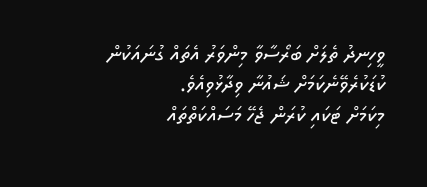ވީހިނދު ތެލަށް ބަރޯސާވާ މިންވަރު އެތައް ގުނައަކުން ކުޑަކުރެވޭނެކަމަށް ޝައުނާ ވިދާޅުވިއެވެ.
މިކަމަށް ޓަކައި ކުރަން ޖެހޭ މަސައްކަތްތައް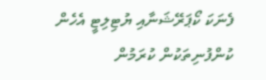ފެނަކަ ކޯޕަރޭޝަނާއި ޔުޓިލިޓީ އެހެން ކުންފުނިތަކުން ކުރަމުން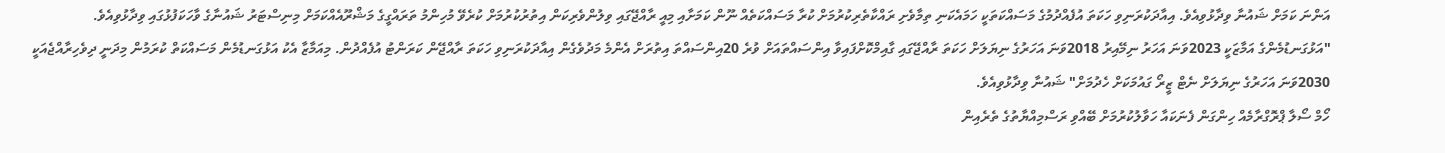އަންނަ ކަމަށް ޝައުނާ ވިދާޅުވިއެވެ. އިއާދަކުރަނިވި ހަކަތަ އުފެއްދުމުގެ މަސައްކަތަކީ ހަމައެކަނި ތިމާވެށި ރައްކާތެރިކުރުމަށް ކުރާ މަސައްކަތެއް ނޫން ކަމަށާއި މިއީ ރާއްޖޭގައި ވިލުންވެރިކަން އިތުރުކުރުމަށް ކުރެވޭ މުހިންމު ތަރައްގީގެ މަޝްރޫއެއްކަމަށް މިނިސްޓަރު ޝައުނާގެ ވާހަކަފުޅުގައި ވިދާޅުވިއެވެ.
"އަޅުގަނޑުމެންގެ އަމާޒަކީ 2023ވަނަ އަހަރު ނިމޭއިރު 2018ވަނަ އަހަރުގެ ނިޔަލަށް ހަކަތަ ރާއްޖޭގައި ގާއިމްކޮށްފައިވާ އިންސައްތައަށް ވުރެ 20އިންސައްތަ އިތުރަށް އެންމެ މަދުވެގެން އިއާދަކުރަނިވި ހަކަތަ ރާއްޖޭން ކަރަންޓު އުފެއްދުން. މިއަމާޒާ އެކު އަޅުގަނޑުމެން މަސައްކަތް ކުރަމުން މިދަނީ ދިވެހިރާއްޖެއަކީ 2030ވަނަ އަހަރުގެ ނިޔަލަށް ނެޓް ޒީރޯ ގައުމަކަށް ހެދުމަށް" ޝައުނާ ވިދާޅުވިއެވެ.
ހޯމް ސޯލާ ޕްރޮގްރާމެއް ހިންގަން ފެނަކައާ ހަވާލުކުރުމަށް ބޭއްވި ރަސްމިއްޔާތުގެ ތެރެއިން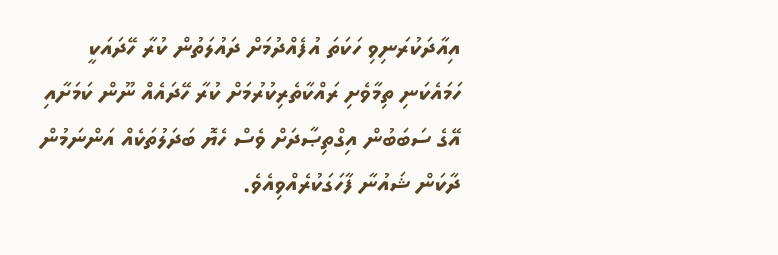އިއާދަކުރަނިވި ހަކަތަ އުފެއްދުމަށް ދައުލަތުން ކުރާ ހޭދައަކީ ހަމައެކަނި ތިމާވެށި ރައްކާތެރިކުރުމަށް ކުރާ ހޭދައެއް ނޫން ކަމަށާއި އޭގެ ސަބަބުން އިގްތިޞާދަށް ވެސް ހެޔޮ ބަދަލުތަކެއް އަންނަމުން ދާކަން ޝައުނާ ފާހަގަކުރެއްވިއެވެ.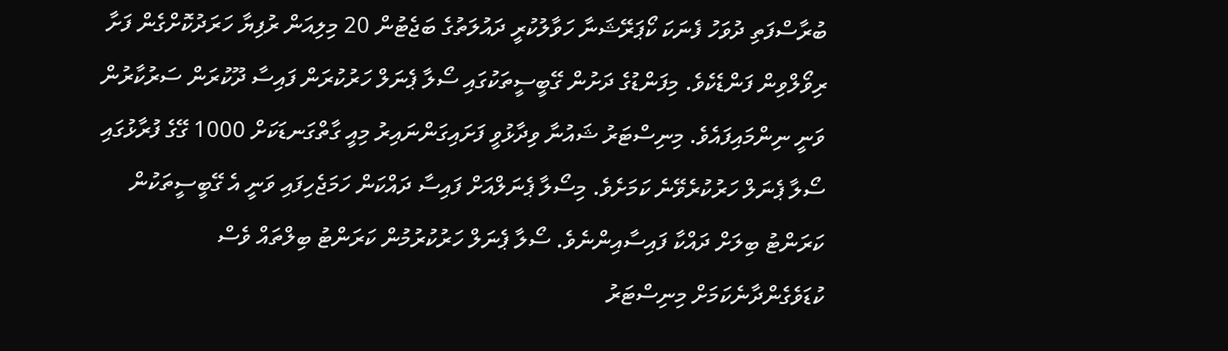ބުރާސްފަތި ދުވަހު ފެނަކަ ކޯޕަރޭޝަނާ ހަވާލުކުރީ ދައުލަތުގެ ބަޖެޓުން 20 މިލިއަން ރުފިޔާ ހަރަދުކޮށްގެން ފަށާ ރިވޯލްވިން ފަންޑެކެވެ. މިފަންޑުގެ ދަށުން ގޭބީސީތަކުގައި ސޯލާ ޕެނަލް ހަރުކުރަން ފައިސާ ދޫކުރަން ސަރުކާރުން ވަނީ ނިންމައިފައެވެ. މިނިސްޓަރު ޝައުނާ ވިދާޅުވީ ފަށައިގަންނައިރު މިއީ ގާތްގަނޑަކަށް 1000 ގޭގެ ފުރާޅުގައި ސޯލާ ޕެނަލް ހަރުކުރެވޭނެ ކަމަށެވެ. މިސޯލާ ޕެނަލްއަށް ފައިސާ ދައްކަން ހަމަޖެހިފައި ވަނީ އެ ގޭބީސީތަކުން ކަރަންޓު ބިލަށް ދައްކާ ފައިސާއިންނެވެ. ސޯލާ ޕެނަލް ހަރުކުރުމުން ކަރަންޓު ބިލްތައް ވެސް ކުޑަވެގެންދާނެކަމަށް މިނިސްޓަރު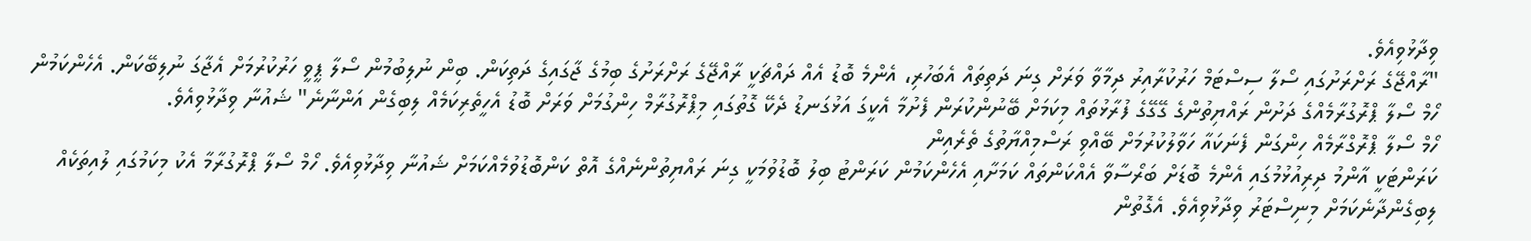ވިދާޅުވިއެވެ.
"ރާއްޖޭގެ ރަށްރަށުގައި ސޯލާ ސިސްޓަމް ހަރުކުރާއިރު ދިމާވާ ވަރަށް ގިނަ ދަތިތައް އެބަހުރި، އެންމެ ބޮޑު އެއް ދައްޗަކީ ރާއްޖޭގެ ރަށްރަށުގެ ބިމުގެ ޖާގައިގެ ދަތިކަން. ބިން ނުލިބުމުން ސޯލާ ޕީވީ ހަރުކުރުމަށް އެޖާގަ ނުލިބޭކަން. އެހެންކަމުން ހޯމް ސޯލާ ޕްރޮގުރާމެއްގެ ދަށުން ރައްޔިތުންގެ ގޭގޭގެ ފުރާޅުތައް މިކަމަށް ބޭނުންކުރަން ފެށުމާ އެކީގަ އަޅުގަނޑު ދެކޭ ގޮތުގައި މިޕްރޮގުރާމް ހިންގުމަށް ވަރަށް ބޮޑު އެހީތެރިކަމެއް ލިބިގެން އަންނާނެ" ޝައުނާ ވިދާޅުވިއެވެ.
ހޯމް ސޯލާ ޕްރޮގްރާމެއް ހިންގަން ފެނަކައާ ހަވާލުކުރުމަށް ބޭއްވި ރަސްމިއްޔާތުގެ ތެރެއިން
ކަރަންޓަކީ އާންމު ދިރިއުޅުމުގައި އެންމެ ބޮޑަށް ބަރޯސާވާ އެއްކަންތައް ކަމަށާއި އެހެންކަމުން ކަރަންޓު ބިލު ބޮޑުވުމަކީ ގިނަ ރައްޔިތުންނެއްގެ އޮތް ކަންބޮޑުވުމެއްކަމަށް ޝައުނާ ވިދާޅުވިއެވެ. ހޯމް ސޯލާ ޕްރޮގުރާމާ އެކު މިކަމުގައި ލުއިތަކެއް ލިބިގެންދާނެކަމަށް މިނިސްޓަރު ވިދާޅުވިއެވެ. އެގޮތުން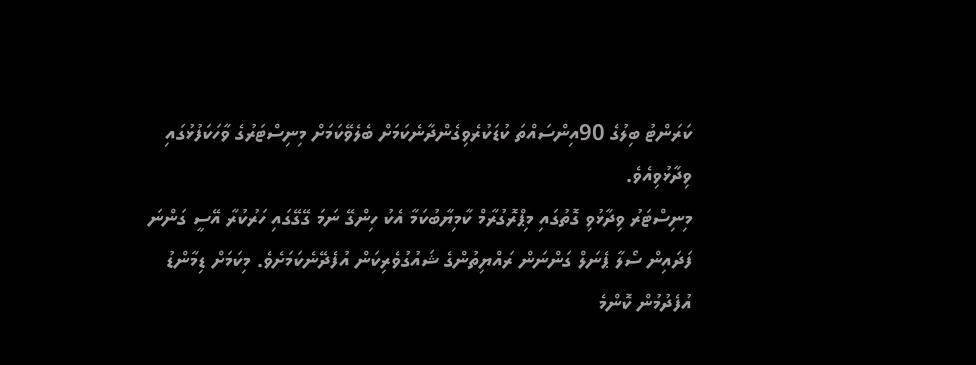ކަރަންޓު ބިލުގެ 90އިންސައްތަ ކުޑަކުރެވިގެންދާނެކަމަށް ބެލެވޭކަމަށް މިނިސްޓަރުގެ ވާހަކަފުޅުގައި ވިދާޅުވިއެވެ.
މިނިސްޓަރު ވިދާޅުވި ގޮތުގައި މިޕްރޮގުރާމް ކާމިޔާބުކަމާ އެކު ހިންގޭ ނަމަ ގޭގޭގައި ހަރުކުރާ އޭސީ ގަންނަ ފަދައިން ސޯލާ ޕެނަލް ގަންނަން ރައްޔިތުންގެ ޝައުގުވެރިކަން އުފެދޭނެކަމަށެވެ. މިކަމަށް ޑިމާންޑު އުފެދުމުން ކޮންމެ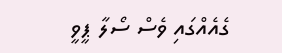ގެއެއްގައި ވެސް ސޯލާ ޕީވީ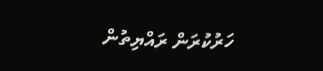ހަރުކުރަން ރައްޔިތުން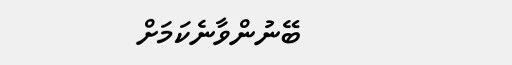ބޭނުންވާނެކަމަށް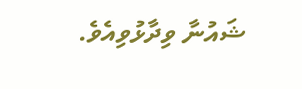ޝައުނާ ވިދާޅުވިއެވެ.